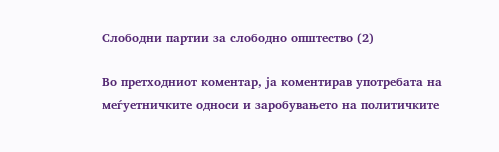Слободни партии за слободно општество (2)

Во претходниот коментар, ја коментирав употребата на меѓуетничките односи и заробувањето на политичките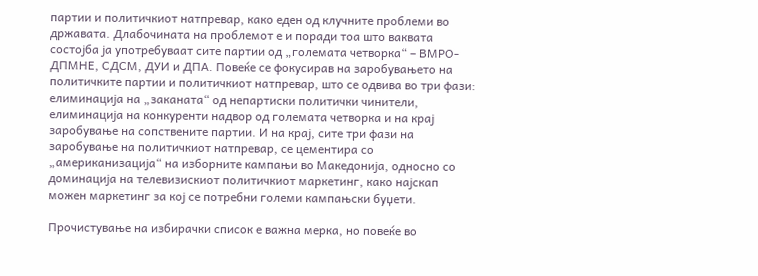партии и политичкиот натпревар, како еден од клучните проблеми во државата. Длабочината на проблемот е и поради тоа што ваквата состојба ја употребуваат сите партии од „големата четворка“ – ВМРО-ДПМНЕ, СДСМ, ДУИ и ДПА. Повеќе се фокусирав на заробувањето на политичките партии и политичкиот натпревар, што се одвива во три фази: елиминација на „заканата“ од непартиски политички чинители, елиминација на конкуренти надвор од големата четворка и на крај заробување на сопствените партии. И на крај, сите три фази на заробување на политичкиот натпревар, се цементира со „американизација“ на изборните кампањи во Македонија, односно со доминација на телевизискиот политичкиот маркетинг, како најскап можен маркетинг за кој се потребни големи кампањски буџети.

Прочистување на избирачки список е важна мерка, но повеќе во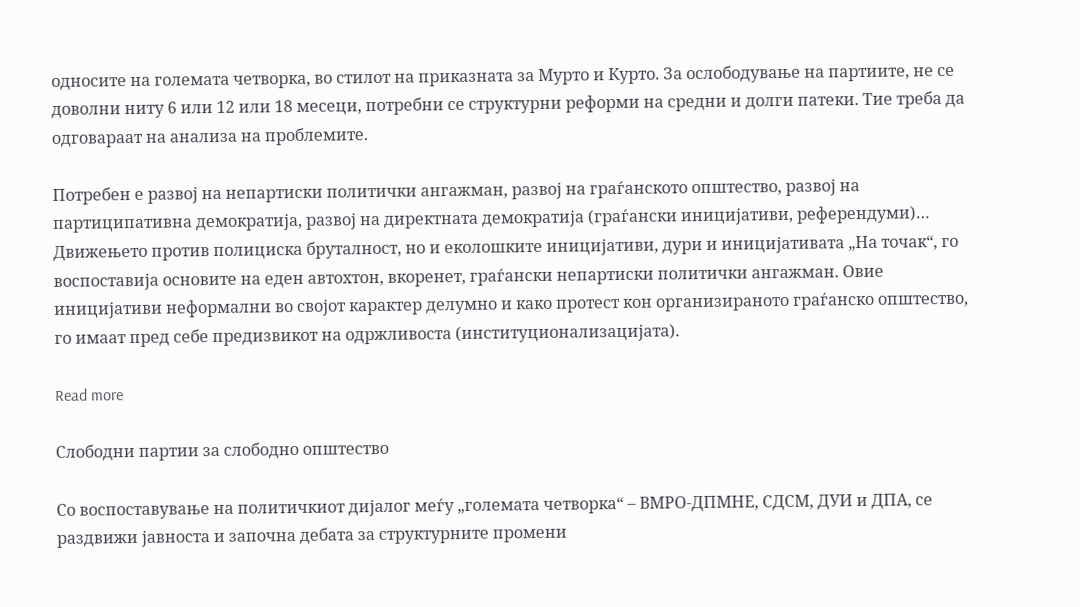односите на големата четворка, во стилот на приказната за Мурто и Курто. За ослободување на партиите, не се доволни ниту 6 или 12 или 18 месеци, потребни се структурни реформи на средни и долги патеки. Тие треба да одговараат на анализа на проблемите.

Потребен е развој на непартиски политички ангажман, развој на граѓанското општество, развој на партиципативна демократија, развој на директната демократија (граѓански иницијативи, референдуми)… Движењето против полициска бруталност, но и еколошките иницијативи, дури и иницијативата „На точак“, го воспоставија основите на еден автохтон, вкоренет, граѓански непартиски политички ангажман. Овие иницијативи неформални во својот карактер делумно и како протест кон организираното граѓанско општество, го имаат пред себе предизвикот на одржливоста (институционализацијата).

Read more

Слободни партии за слободно општество

Со воспоставување на политичкиот дијалог меѓу „големата четворка“ – ВМРО-ДПМНЕ, СДСМ, ДУИ и ДПА, се раздвижи јавноста и започна дебата за структурните промени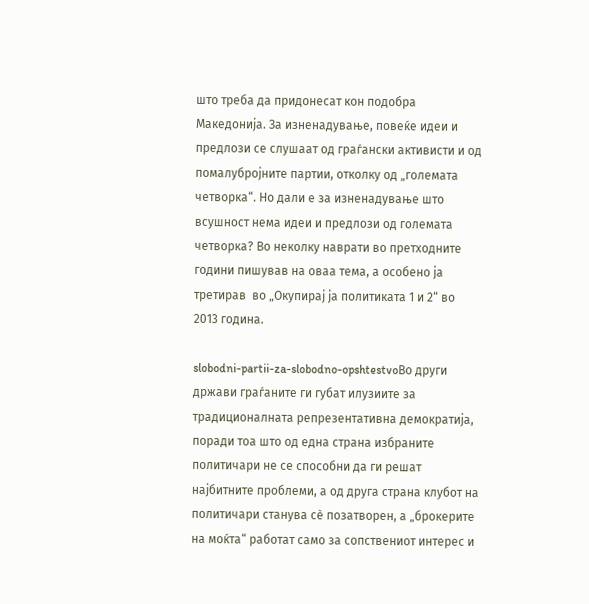што треба да придонесат кон подобра Македонија. За изненадување, повеќе идеи и предлози се слушаат од граѓански активисти и од помалубројните партии, отколку од „големата четворка“. Но дали е за изненадување што всушност нема идеи и предлози од големата четворка? Во неколку наврати во претходните години пишував на оваа тема, а особено ја третирав  во „Окупирај ја политиката 1 и 2“ во 2013 година.

slobodni-partii-za-slobodno-opshtestvoВо други држави граѓаните ги губат илузиите за традиционалната репрезентативна демократија, поради тоа што од една страна избраните политичари не се способни да ги решат најбитните проблеми, а од друга страна клубот на политичари станува сè позатворен, а „брокерите на моќта“ работат само за сопствениот интерес и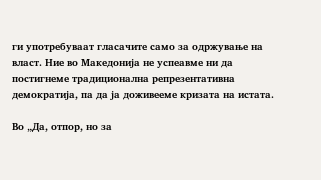ги употребуваат гласачите само за одржување на власт. Ние во Македонија не успеавме ни да постигнеме традиционална репрезентативна демократија, па да ја доживееме кризата на истата.

Во „Да, отпор, но за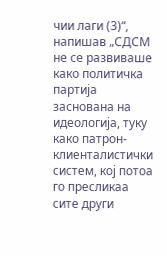чии лаги (3)“, напишав „СДСМ не се развиваше како политичка партија заснована на идеологија, туку како патрон-клиенталистички систем, кој потоа го пресликаа сите други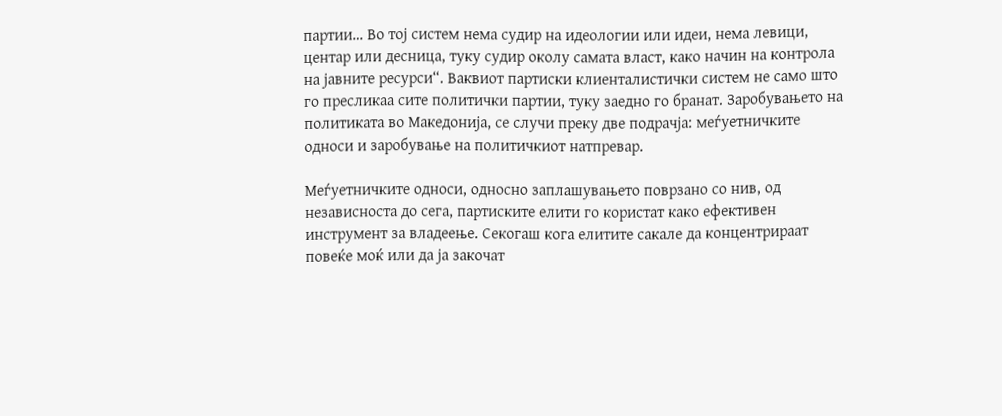партии… Во тој систем нема судир на идеологии или идеи, нема левици, центар или десница, туку судир околу самата власт, како начин на контрола на јавните ресурси“. Ваквиот партиски клиенталистички систем не само што го пресликаа сите политички партии, туку заедно го бранат. Заробувањето на политиката во Македонија, се случи преку две подрачја: меѓуетничките односи и заробување на политичкиот натпревар.

Меѓуетничките односи, односно заплашувањето поврзано со нив, од независноста до сега, партиските елити го користат како ефективен инструмент за владеење. Секогаш кога елитите сакале да концентрираат повеќе моќ или да ја закочат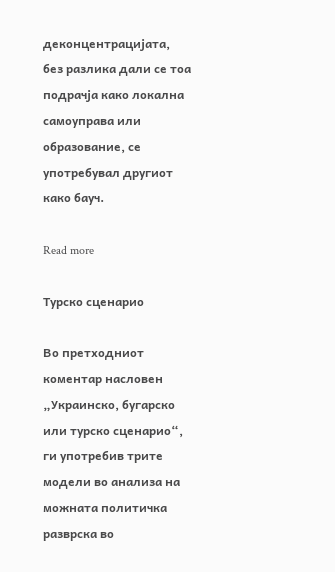деконцентрацијата, без разлика дали се тоа подрачја како локална самоуправа или образование, се употребувал другиот како бауч.

Read more

Турско сценарио

Во претходниот коментар насловен „Украинско, бугарско или турско сценарио“, ги употребив трите модели во анализа на можната политичка разврска во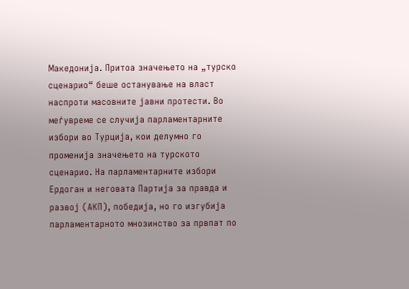Македонија. Притоа значењето на „турско сценарио“ беше останување на власт наспроти масовните јавни протести. Во меѓувреме се случија парламентарните избори во Турција, кои делумно го променија значењето на турското сценарио. На парламентарните избори Ердоган и неговата Партија за правда и развој (АКП), победија, но го изгубија парламентарното мнозинство за првпат по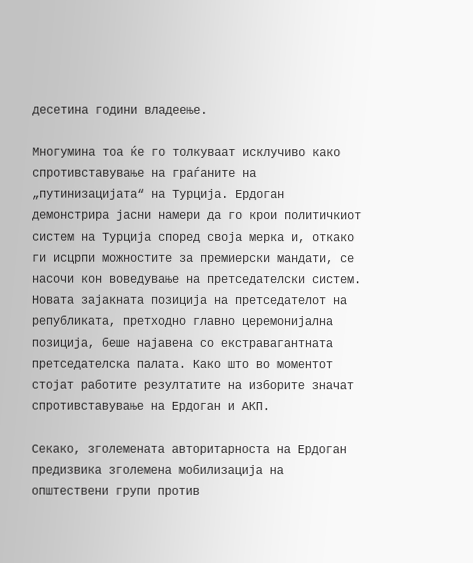десетина години владеење.

Многумина тоа ќе го толкуваат исклучиво како спротивставување на граѓаните на „путинизацијата“ на Турција. Ердоган демонстрира јасни намери да го крои политичкиот систем на Турција според своја мерка и, откако ги исцрпи можностите за премиерски мандати, се насочи кон воведување на претседателски систем. Новата зајакната позиција на претседателот на републиката, претходно главно церемонијална позиција, беше најавена со екстравагантната претседателска палата. Како што во моментот стојат работите резултатите на изборите значат спротивставување на Ердоган и АКП.

Секако, зголемената авторитарноста на Ердоган предизвика зголемена мобилизација на општествени групи против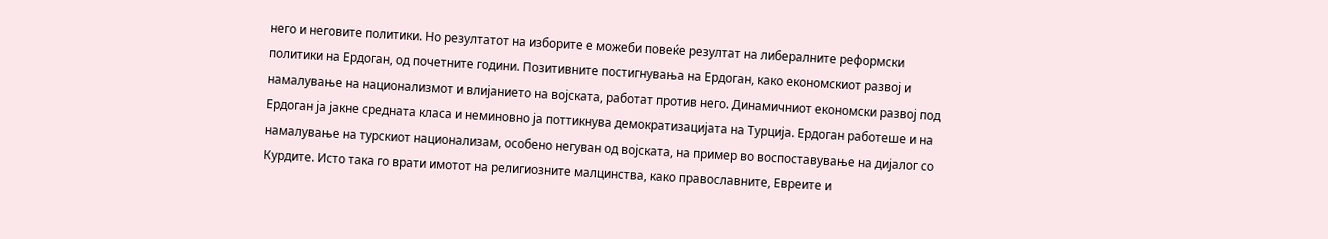него и неговите политики. Но резултатот на изборите е можеби повеќе резултат на либералните реформски политики на Ердоган, од почетните години. Позитивните постигнувања на Ердоган, како економскиот развој и намалување на национализмот и влијанието на војската, работат против него. Динамичниот економски развој под Ердоган ја јакне средната класа и неминовно ја поттикнува демократизацијата на Турција. Ердоган работеше и на намалување на турскиот национализам, особено негуван од војската, на пример во воспоставување на дијалог со Курдите. Исто така го врати имотот на религиозните малцинства, како православните, Евреите и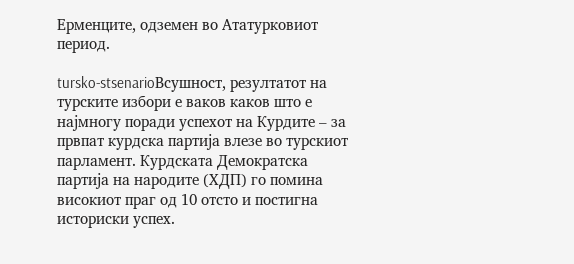Ерменците, одземен во Ататурковиот период.

tursko-stsenarioВсушност, резултатот на турските избори е ваков каков што е најмногу поради успехот на Курдите – за првпат курдска партија влезе во турскиот парламент. Курдската Демократска партија на народите (ХДП) го помина високиот праг од 10 отсто и постигна историски успех.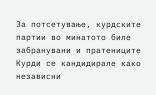За потсетување, курдските партии во минатото биле забранувани и пратениците Курди се кандидирале како независни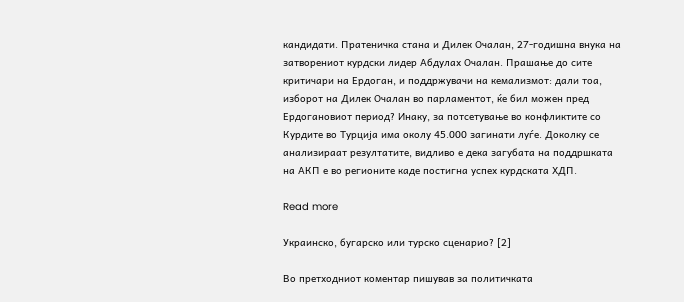кандидати. Пратеничка стана и Дилек Очалан, 27-годишна внука на затворениот курдски лидер Абдулах Очалан. Прашање до сите критичари на Ердоган, и поддржувачи на кемализмот: дали тоа, изборот на Дилек Очалан во парламентот, ќе бил можен пред Ердогановиот период? Инаку, за потсетување во конфликтите со Курдите во Турција има околу 45.000 загинати луѓе. Доколку се анализираат резултатите, видливо е дека загубата на поддршката на АКП е во регионите каде постигна успех курдската ХДП.

Read more

Украинско, бугарско или турско сценарио? [2]

Во претходниот коментар пишував за политичката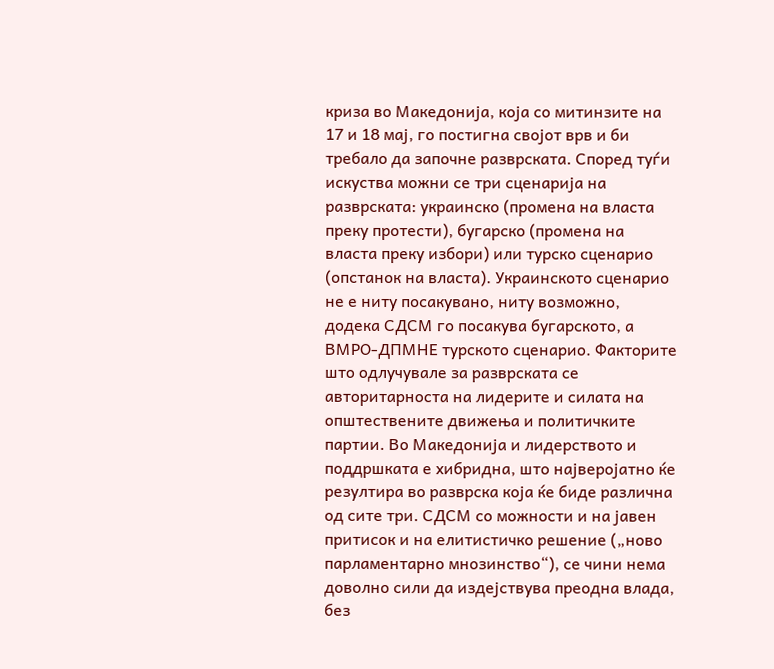криза во Македонија, која со митинзите на 17 и 18 мај, го постигна својот врв и би требало да започне разврската. Според туѓи искуства можни се три сценарија на разврската: украинско (промена на власта преку протести), бугарско (промена на власта преку избори) или турско сценарио (опстанок на власта). Украинското сценарио не е ниту посакувано, ниту возможно, додека СДСМ го посакува бугарското, а ВМРО-ДПМНЕ турското сценарио. Факторите што одлучувале за разврската се авторитарноста на лидерите и силата на општествените движења и политичките партии. Во Македонија и лидерството и поддршката е хибридна, што најверојатно ќе резултира во разврска која ќе биде различна од сите три. СДСМ со можности и на јавен притисок и на елитистичко решение („ново парламентарно мнозинство“), се чини нема доволно сили да издејствува преодна влада, без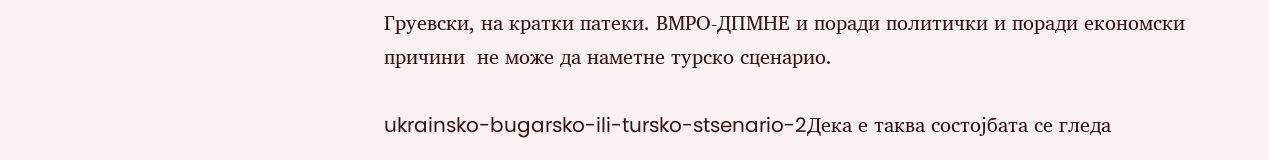Груевски, на кратки патеки. ВМРО-ДПМНЕ и поради политички и поради економски причини  не може да наметне турско сценарио.

ukrainsko-bugarsko-ili-tursko-stsenario-2Дека е таква состојбата се гледа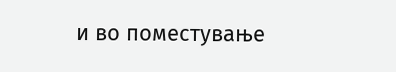и во поместување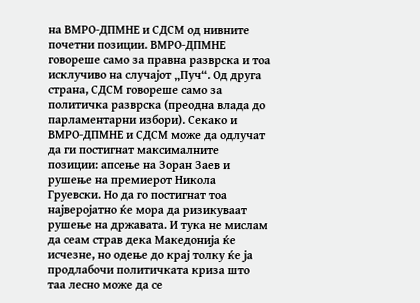на ВМРО-ДПМНЕ и СДСМ од нивните почетни позиции. ВМРО-ДПМНЕ говореше само за правна разврска и тоа исклучиво на случајот „Пуч“. Од друга страна, СДСМ говореше само за политичка разврска (преодна влада до парламентарни избори). Секако и ВМРО-ДПМНЕ и СДСМ може да одлучат да ги постигнат максималните позиции: апсење на Зоран Заев и рушење на премиерот Никола Груевски. Но да го постигнат тоа најверојатно ќе мора да ризикуваат рушење на државата. И тука не мислам да сеам страв дека Македонија ќе исчезне, но одење до крај толку ќе ја продлабочи политичката криза што таа лесно може да се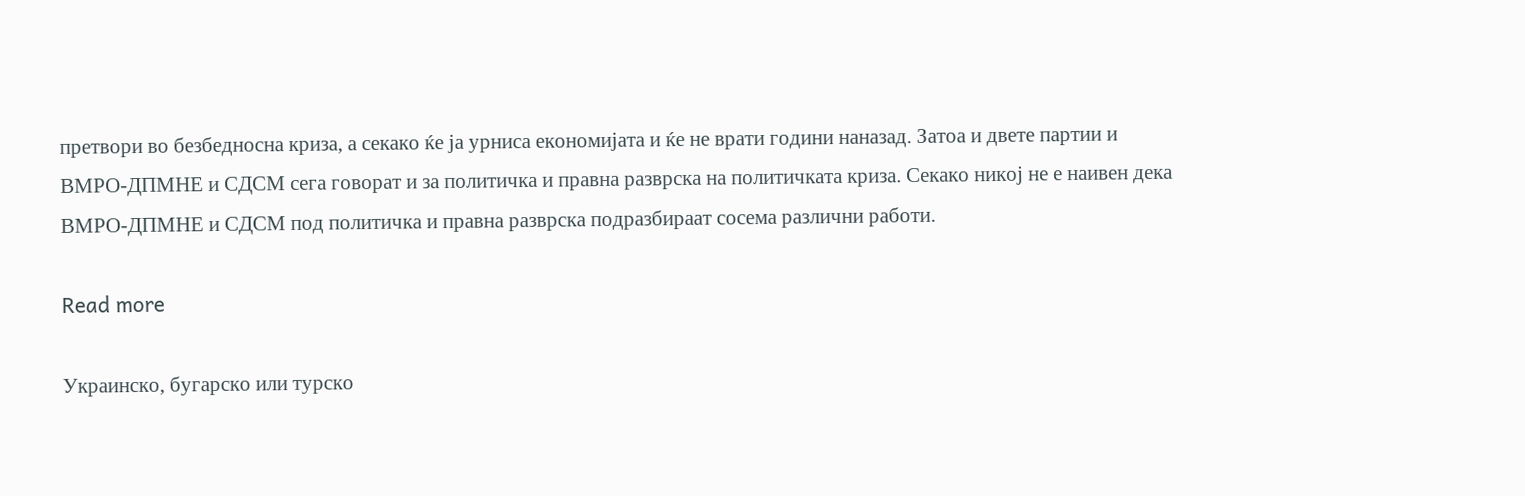претвори во безбедносна криза, а секако ќе ја урниса економијата и ќе не врати години наназад. Затоа и двете партии и ВМРО-ДПМНЕ и СДСМ сега говорат и за политичка и правна разврска на политичката криза. Секако никој не е наивен дека ВМРО-ДПМНЕ и СДСМ под политичка и правна разврска подразбираат сосема различни работи.

Read more

Украинско, бугарско или турско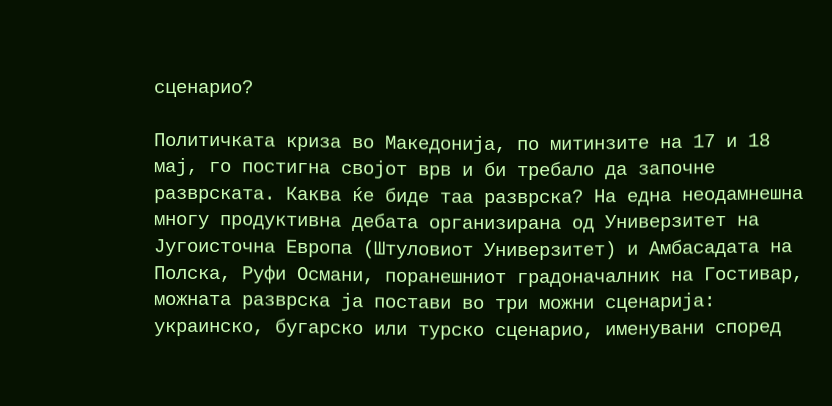сценарио?

Политичката криза во Македонија, по митинзите на 17 и 18 мај, го постигна својот врв и би требало да започне разврската. Каква ќе биде таа разврска? На една неодамнешна многу продуктивна дебата организирана од Универзитет на Југоисточна Европа (Штуловиот Универзитет) и Амбасадата на Полска, Руфи Османи, поранешниот градоначалник на Гостивар, можната разврска ја постави во три можни сценарија: украинско, бугарско или турско сценарио, именувани според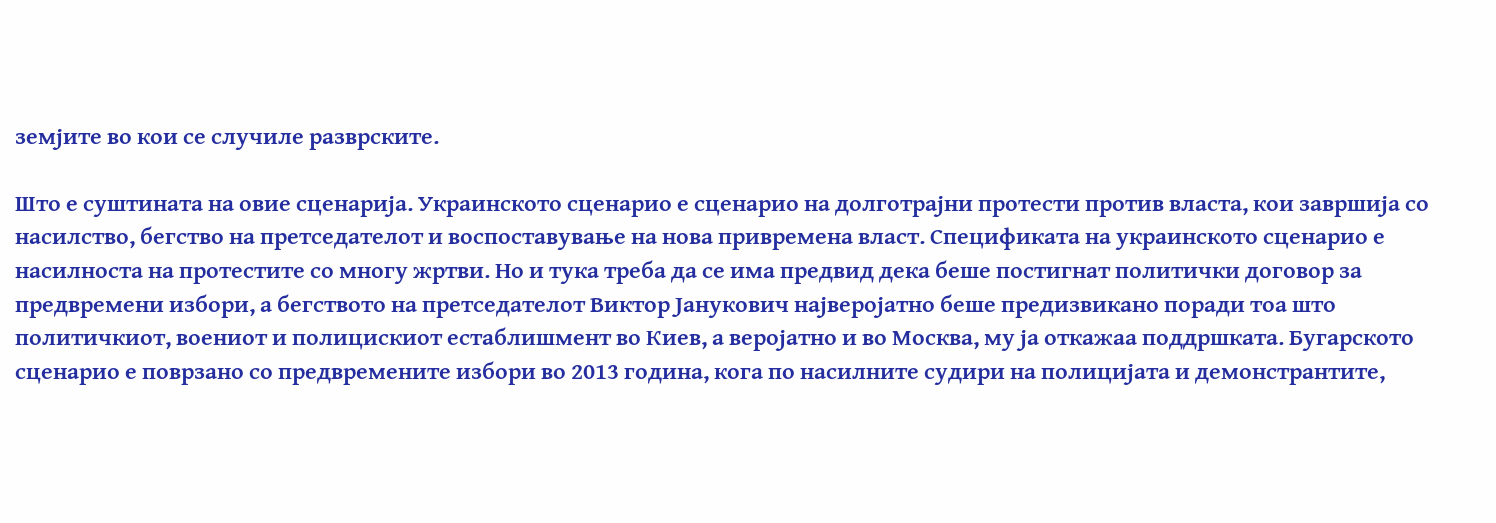земјите во кои се случиле разврските.

Што е суштината на овие сценарија. Украинското сценарио е сценарио на долготрајни протести против власта, кои завршија со насилство, бегство на претседателот и воспоставување на нова привремена власт. Спецификата на украинското сценарио е насилноста на протестите со многу жртви. Но и тука треба да се има предвид дека беше постигнат политички договор за предвремени избори, а бегството на претседателот Виктор Јанукович најверојатно беше предизвикано поради тоа што политичкиот, воениот и полицискиот естаблишмент во Киев, а веројатно и во Москва, му ја откажаа поддршката. Бугарското сценарио е поврзано со предвремените избори во 2013 година, кога по насилните судири на полицијата и демонстрантите,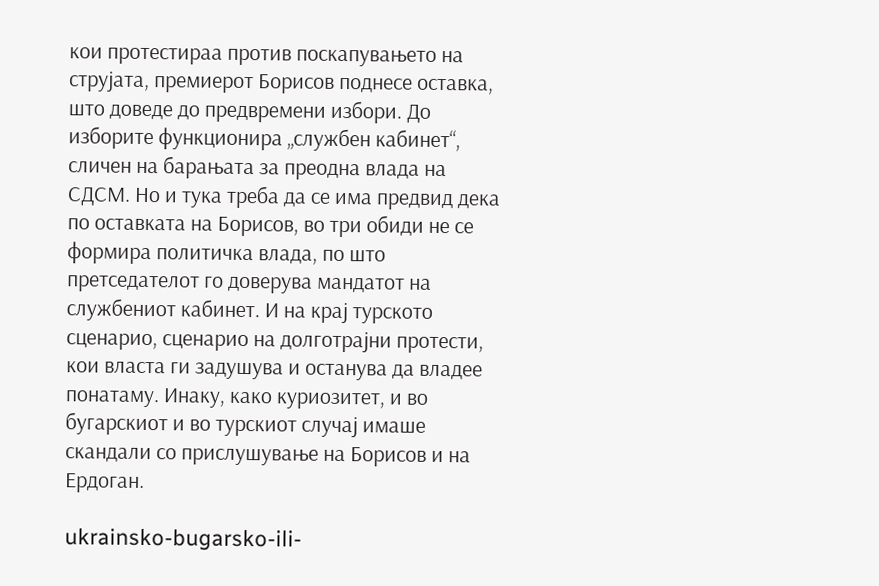кои протестираа против поскапувањето на струјата, премиерот Борисов поднесе оставка, што доведе до предвремени избори. До изборите функционира „службен кабинет“, сличен на барањата за преодна влада на СДСМ. Но и тука треба да се има предвид дека по оставката на Борисов, во три обиди не се формира политичка влада, по што претседателот го доверува мандатот на службениот кабинет. И на крај турското сценарио, сценарио на долготрајни протести, кои власта ги задушува и останува да владее понатаму. Инаку, како куриозитет, и во бугарскиот и во турскиот случај имаше скандали со прислушување на Борисов и на Ердоган.

ukrainsko-bugarsko-ili-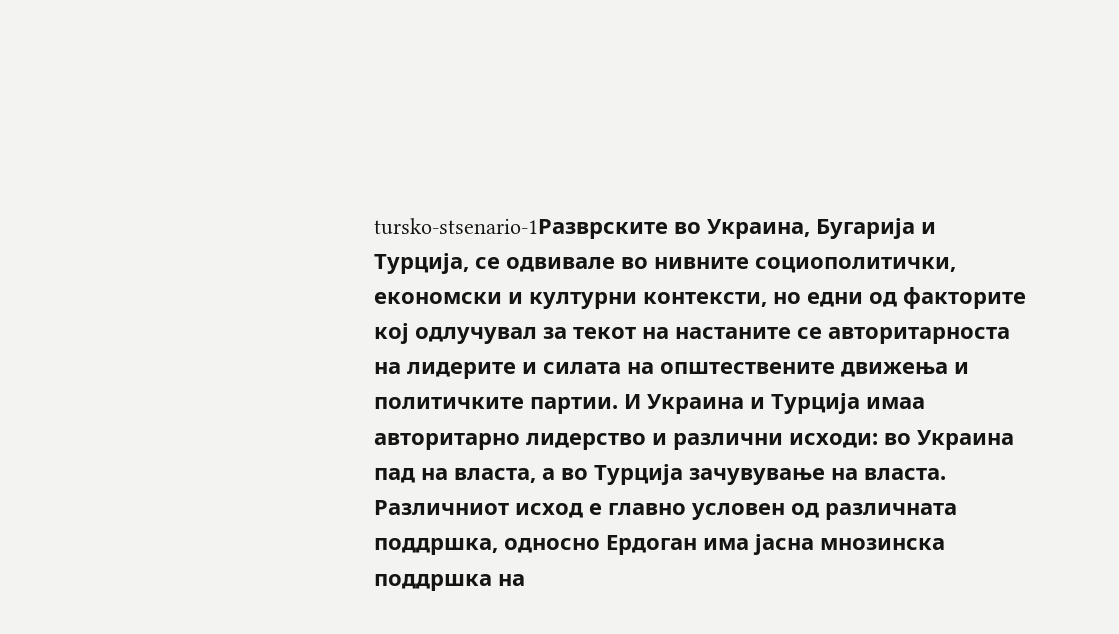tursko-stsenario-1Разврските во Украина, Бугарија и Турција, се одвивале во нивните социополитички, економски и културни контексти, но едни од факторите кој одлучувал за текот на настаните се авторитарноста на лидерите и силата на општествените движења и политичките партии. И Украина и Турција имаа авторитарно лидерство и различни исходи: во Украина пад на власта, а во Турција зачувување на власта. Различниот исход е главно условен од различната поддршка, односно Ердоган има јасна мнозинска поддршка на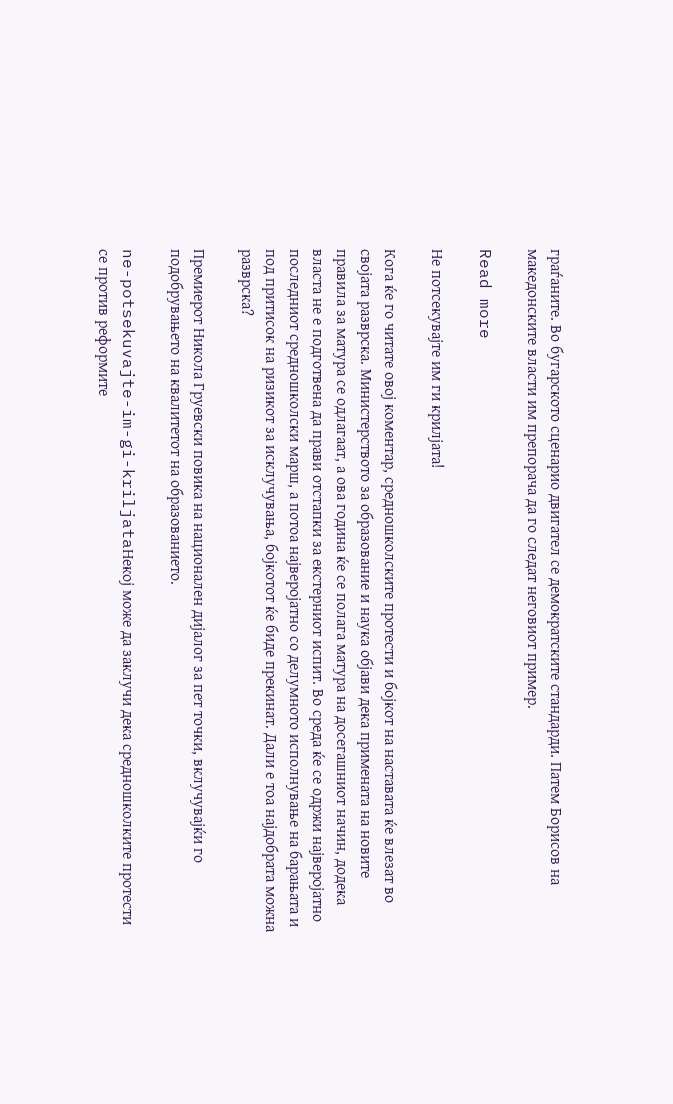граѓаните. Во бугарското сценарио двигател се демократските стандарди. Патем Борисов на македонските власти им препорача да го следат неговиот пример.

Read more

Не потсекувајте им ги крилјата!

Кога ќе го читате овој коментар, средношколските протести и бојкот на наставата ќе влезат во својата разврска. Министерството за образование и наука објави дека примената на новите правила за матура се одлагаат, а ова година ќе се полага матура на досегашниот начин, додека власта не е подготвена да прави отстапки за екстерниот испит. Во среда ќе се одржи најверојатно последниот средношколски марш, а потоа најверојатно со делумното исполнување на барањата и под притисок на ризикот за исклучувања, бојкотот ќе биде прекинат. Дали е тоа најдобрата можна разврска?

Премиерот Никола Груевски повика на национален дијалог за пет точки, вклучувајќи го подобрувањето на квалитетот на образованието.

ne-potsekuvajte-im-gi-kriljataНекој може да заклучи дека средношколките протести се против реформите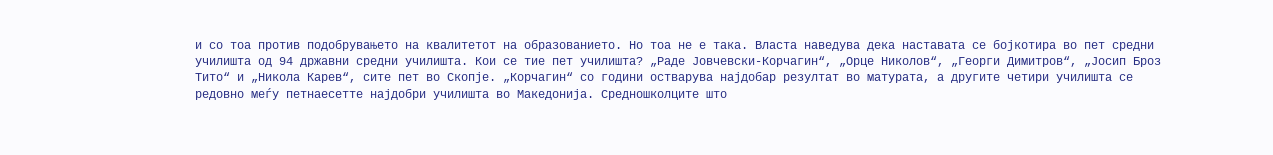и со тоа против подобрувањето на квалитетот на образованието. Но тоа не е така. Власта наведува дека наставата се бојкотира во пет средни училишта од 94 државни средни училишта. Кои се тие пет училишта? „Раде Јовчевски-Корчагин“, „Орце Николов“, „Георги Димитров“, „Јосип Броз Тито“ и „Никола Карев“, сите пет во Скопје. „Корчагин“ со години остварува најдобар резултат во матурата, а другите четири училишта се редовно меѓу петнаесетте најдобри училишта во Македонија. Средношколците што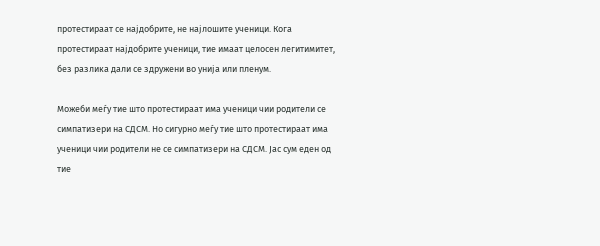протестираат се најдобрите, не најлошите ученици. Кога протестираат најдобрите ученици, тие имаат целосен легитимитет, без разлика дали се здружени во унија или пленум.

Можеби меѓу тие што протестираат има ученици чии родители се симпатизери на СДСМ. Но сигурно меѓу тие што протестираат има ученици чии родители не се симпатизери на СДСМ. Јас сум еден од тие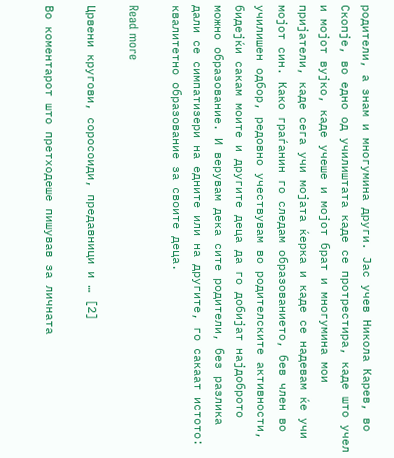родители, а знам и многумина други. Јас учев Никола Карев, во Скопје, во едно од училиштата каде се протрестира, каде што учел и мојот вујко, каде учеше и мојот брат и многумина мои пријатели, каде сега учи мојата ќерка и каде се надевам ќе учи мојот син. Како граѓанин го следам образованието, бев член во училишен одбор, редовно учествувам во родителските активности, бидејќи сакам моите и другите деца да го добијат најдоброто можно образование. И верувам дека сите родители, без разлика дали се симпатизери на едните или на другите, го сакаат истото: квалитетно образование за своите деца.

Read more

Црвени кругови, соросоиди, предавници и … [2]

Во коментарот што претходеше пишував за личната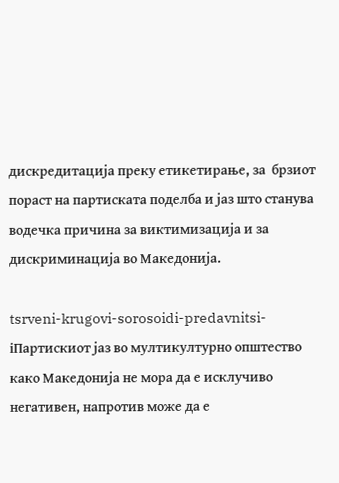дискредитација преку етикетирање, за  брзиот пораст на партиската поделба и јаз што станува водечка причина за виктимизација и за дискриминација во Македонија.

tsrveni-krugovi-sorosoidi-predavnitsi-iПартискиот јаз во мултикултурно општество како Македонија не мора да е исклучиво негативен, напротив може да е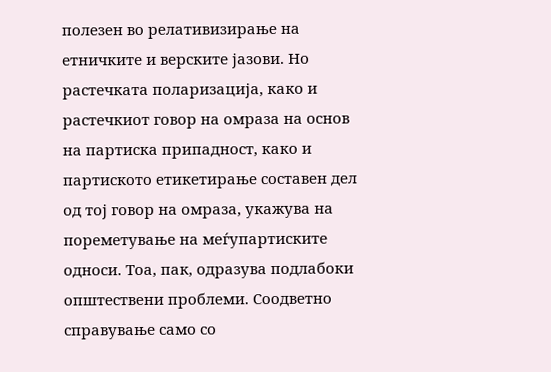полезен во релативизирање на етничките и верските јазови. Но растечката поларизација, како и растечкиот говор на омраза на основ на партиска припадност, како и партиското етикетирање составен дел од тој говор на омраза, укажува на пореметување на меѓупартиските односи. Тоа, пак, одразува подлабоки општествени проблеми. Соодветно справување само со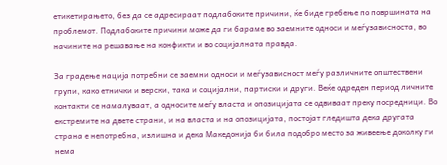етикетирањето, без да се адресираат подлабоките причини, ќе биде гребење по површината на проблемот. Подлабоките причини може да ги бараме во заемните односи и меѓузависноста, во начините на решавање на конфикти и во социјалната правда.

За градење нација потребни се заемни односи и меѓузависност меѓу различните општествени групи, како етнички и верски, така и социјални, партиски и други. Веќе одреден период личните контакти се намалуваат, а односите меѓу власта и опозицијата се одвиваат преку посредници. Во екстремите на двете страни, и на власта и на опозицијата, постојат гледишта дека другата страна е непотребна, излишна и дека Македонија би била подобро место за живеење доколку ги нема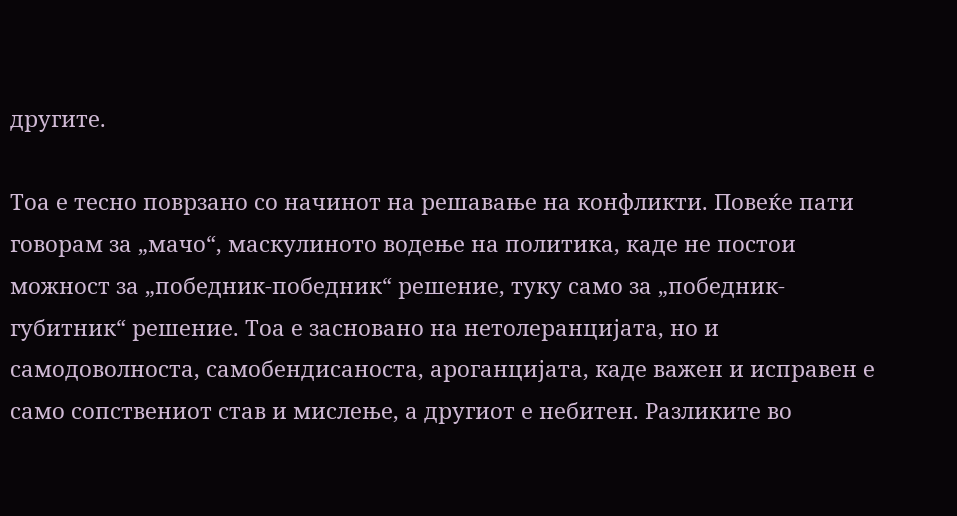другите.

Тоа е тесно поврзано со начинот на решавање на конфликти. Повеќе пати говорам за „мачо“, маскулиното водење на политика, каде не постои можност за „победник-победник“ решение, туку само за „победник- губитник“ решение. Тоа е засновано на нетолеранцијата, но и самодоволноста, самобендисаноста, ароганцијата, каде важен и исправен е само сопствениот став и мислење, а другиот е небитен. Разликите во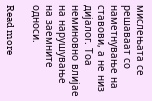мислењата се решаваат со наметнување на ставови, а не низ дијалог. Тоа неминовно влијае на нарушување на заемните односи.

Read more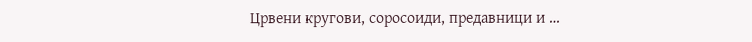Црвени кругови, соросоиди, предавници и …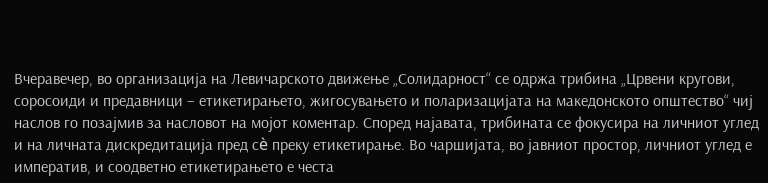Вчеравечер, во организација на Левичарското движење „Солидарност“ се одржа трибина „Црвени кругови, соросоиди и предавници – етикетирањето, жигосувањето и поларизацијата на македонското општество“ чиј наслов го позајмив за насловот на мојот коментар. Според најавата, трибината се фокусира на личниот углед и на личната дискредитација пред сè преку етикетирање. Во чаршијата, во јавниот простор, личниот углед е императив, и соодветно етикетирањето е честа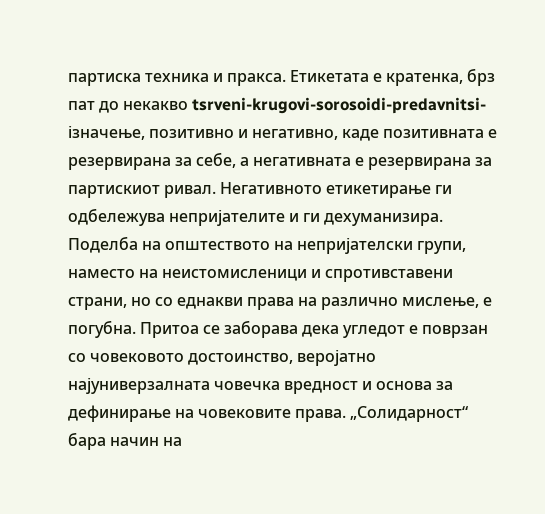партиска техника и пракса. Етикетата е кратенка, брз пат до некакво tsrveni-krugovi-sorosoidi-predavnitsi-iзначење, позитивно и негативно, каде позитивната е резервирана за себе, а негативната е резервирана за партискиот ривал. Негативното етикетирање ги одбележува непријателите и ги дехуманизира. Поделба на општеството на непријателски групи, наместо на неистомисленици и спротивставени страни, но со еднакви права на различно мислење, е погубна. Притоа се заборава дека угледот е поврзан со човековото достоинство, веројатно најуниверзалната човечка вредност и основа за дефинирање на човековите права. „Солидарност“ бара начин на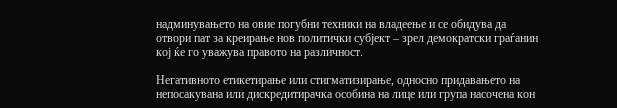надминувањето на овие погубни техники на владеење и се обидува да отвори пат за креирање нов политички субјект – зрел демократски граѓанин кој ќе го уважува правото на различност.

Негативното етикетирање или стигматизирање, односно придавањето на непосакувана или дискредитирачка особина на лице или група насочена кон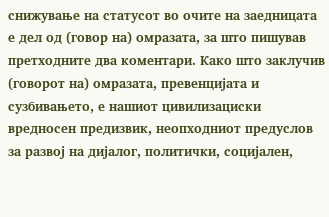снижување на статусот во очите на заедницата е дел од (говор на) омразата, за што пишував претходните два коментари. Како што заклучив (говорот на) омразата, превенцијата и сузбивањето, е нашиот цивилизациски вредносен предизвик, неопходниот предуслов за развој на дијалог, политички, социјален,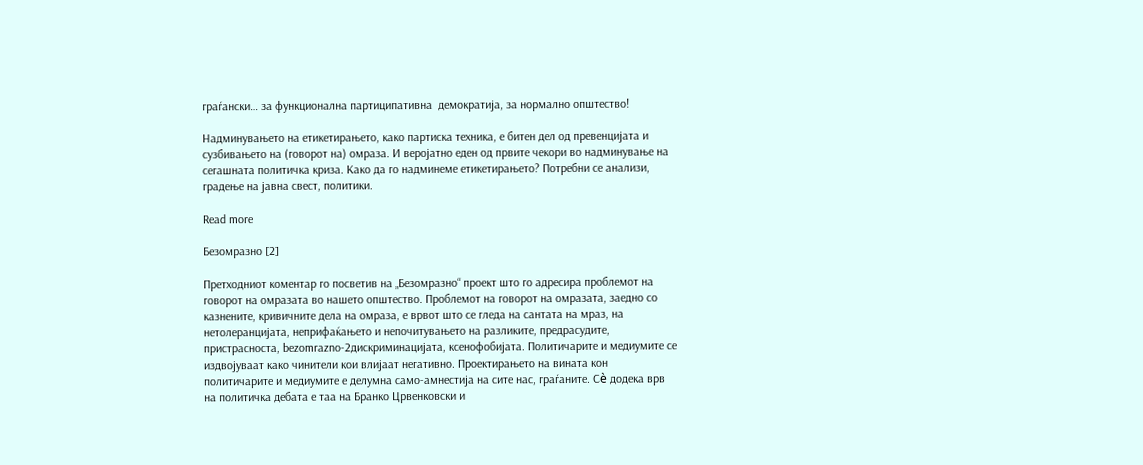граѓански… за функционална партиципативна  демократија, за нормално општество!

Надминувањето на етикетирањето, како партиска техника, е битен дел од превенцијата и сузбивањето на (говорот на) омраза. И веројатно еден од првите чекори во надминување на сегашната политичка криза. Како да го надминеме етикетирањето? Потребни се анализи, градење на јавна свест, политики.

Read more

Безомразно [2]

Претходниот коментар го посветив на „Безомразно“ проект што го адресира проблемот на говорот на омразата во нашето општество. Проблемот на говорот на омразата, заедно со казнените, кривичните дела на омраза, е врвот што се гледа на сантата на мраз, на нетолеранцијата, неприфаќањето и непочитувањето на разликите, предрасудите, пристрасноста, bezomrazno-2дискриминацијата, ксенофобијата. Политичарите и медиумите се издвојуваат како чинители кои влијаат негативно. Проектирањето на вината кон политичарите и медиумите е делумна само-амнестија на сите нас, граѓаните. Сè додека врв на политичка дебата е таа на Бранко Црвенковски и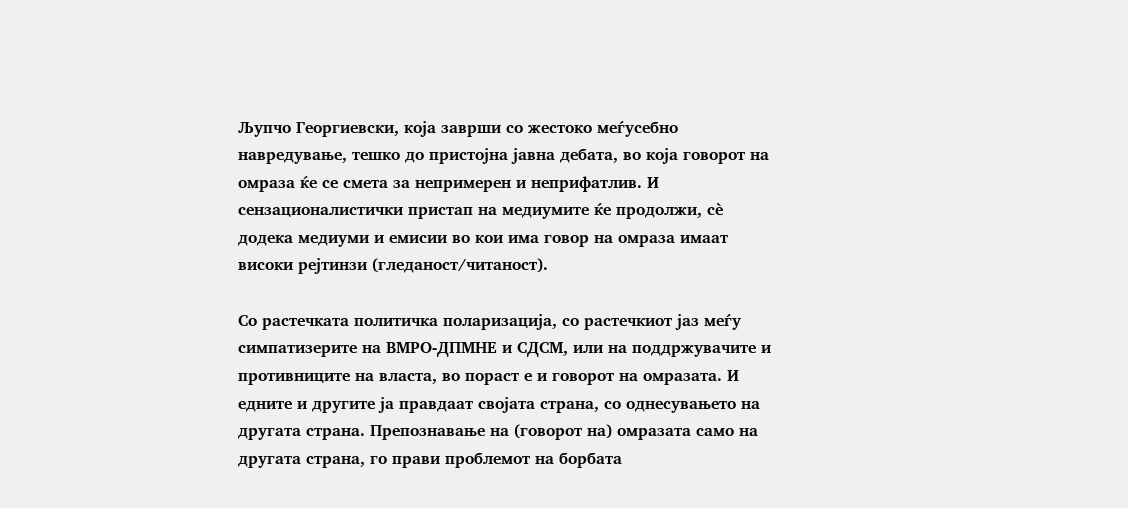Љупчо Георгиевски, која заврши со жестоко меѓусебно навредување, тешко до пристојна јавна дебата, во која говорот на омраза ќе се смета за непримерен и неприфатлив. И сензационалистички пристап на медиумите ќе продолжи, сè додека медиуми и емисии во кои има говор на омраза имаат високи рејтинзи (гледаност/читаност).

Со растечката политичка поларизација, со растечкиот јаз меѓу симпатизерите на ВМРО-ДПМНЕ и СДСМ, или на поддржувачите и противниците на власта, во пораст е и говорот на омразата. И едните и другите ја правдаат својата страна, со однесувањето на другата страна. Препознавање на (говорот на) омразата само на другата страна, го прави проблемот на борбата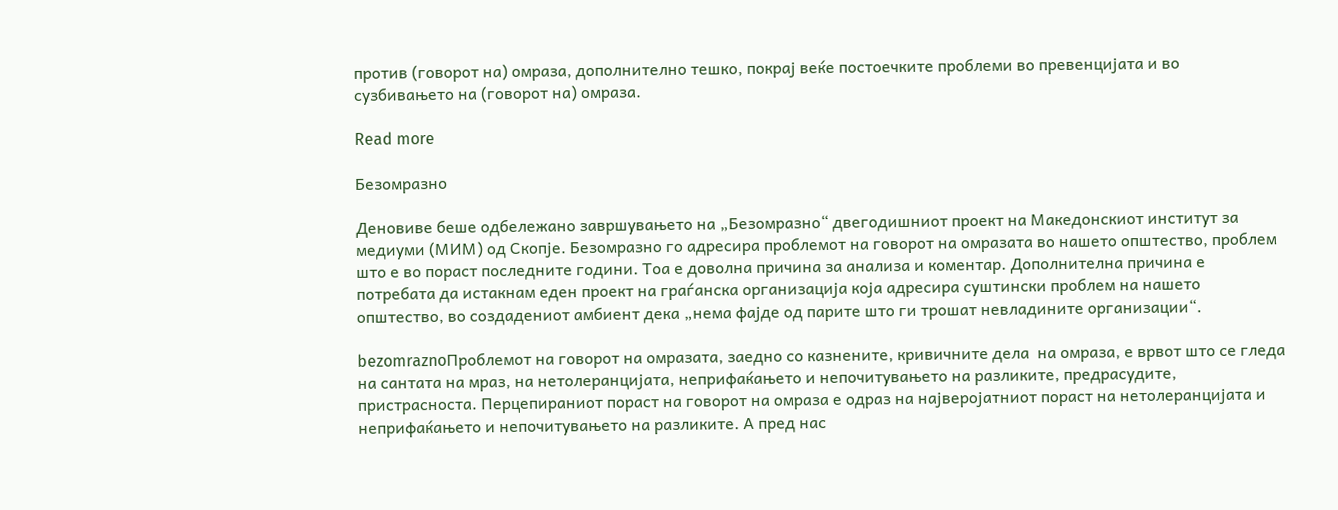против (говорот на) омраза, дополнително тешко, покрај веќе постоечките проблеми во превенцијата и во сузбивањето на (говорот на) омраза.

Read more

Безомразно

Деновиве беше одбележано завршувањето на „Безомразно“ двегодишниот проект на Македонскиот институт за медиуми (МИМ) од Скопје. Безомразно го адресира проблемот на говорот на омразата во нашето општество, проблем што е во пораст последните години. Тоа е доволна причина за анализа и коментар. Дополнителна причина е потребата да истакнам еден проект на граѓанска организација која адресира суштински проблем на нашето општество, во создадениот амбиент дека „нема фајде од парите што ги трошат невладините организации“.

bezomraznoПроблемот на говорот на омразата, заедно со казнените, кривичните дела  на омраза, е врвот што се гледа на сантата на мраз, на нетолеранцијата, неприфаќањето и непочитувањето на разликите, предрасудите, пристрасноста. Перцепираниот пораст на говорот на омраза е одраз на најверојатниот пораст на нетолеранцијата и  неприфаќањето и непочитувањето на разликите. А пред нас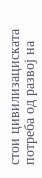стои цивилизациската потреба од развој на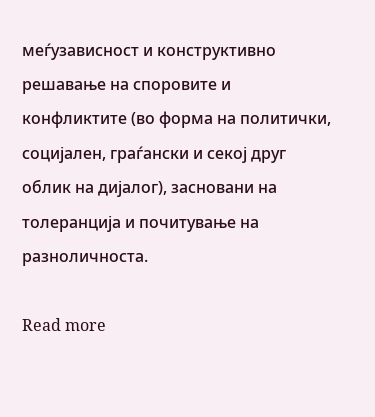меѓузависност и конструктивно решавање на споровите и конфликтите (во форма на политички, социјален, граѓански и секој друг облик на дијалог), засновани на толеранција и почитување на разноличноста.

Read more